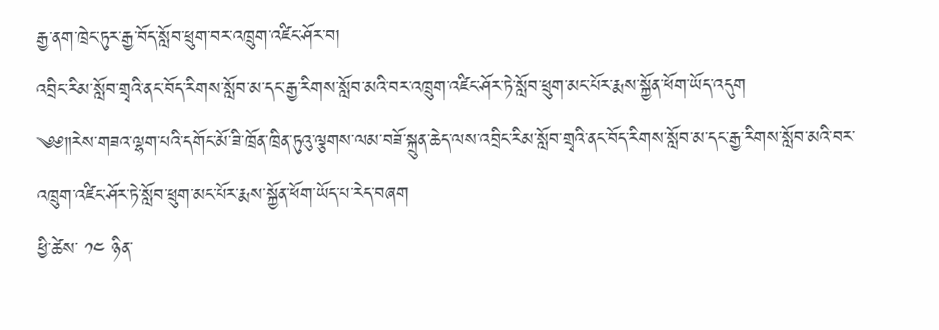རྒྱ་ནག་ཁྲེང་ཏུར་རྒྱ་བོད་སློབ་ཕྲུག་བར་འཁྲུག་འཛིང་ཤོར་བ།
འབྲིང་རིམ་སློབ་གྲྭའི་ནང་བོད་རིགས་སློབ་མ་དང་རྒྱ་རིགས་སློབ་མའི་བར་འཁྲུག་འཛིང་ཤོར་ཏེ་སློབ་ཕྲུག་མང་པོར་རྨས་སྐྱོན་ཕོག་ཡོད་འདུག
༄༅༎རེས་གཟའ་ལྷག་པའི་དགོང་མོ་ཟི་ཁྲོན་ཁྲིན་ཏུའུ་ལྕགས་ལམ་བཟོ་སྐྲུན་ཆེད་ལས་འབྲིང་རིམ་སློབ་གྲྭའི་ནང་བོད་རིགས་སློབ་མ་དང་རྒྱ་རིགས་སློབ་མའི་བར་འཁྲུག་འཛིང་ཤོར་ཏེ་སློབ་ཕྲུག་མང་པོར་རྨས་སྐྱོན་ཕོག་ཡོད་པ་རེད་བཞག
ཕྱི་ཚེས་ ༡༤ ཉིན་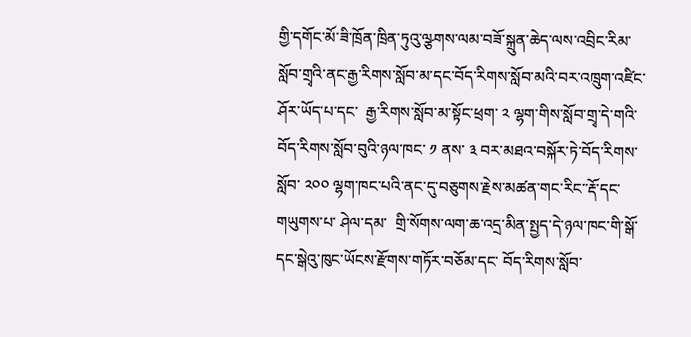གྱི་དགོང་མོ་ཟི་ཁྲོན་ཁྲིན་ཏུའུ་ལྩགས་ལམ་བཟོ་སྐྲུན་ཆེད་ལས་འབྲིང་རིམ་སློབ་གྲྭའི་ནང་རྒྱ་རིགས་སློབ་མ་དང་བོད་རིགས་སློབ་མའི་བར་འཁྲུག་འཛིང་ཤོར་ཡོད་པ་དང་  རྒྱ་རིགས་སློབ་མ་སྟོང་ཕྲག་ ༢ ལྷག་གིས་སློབ་གྲྭ་དེ་གའི་བོད་རིགས་སློབ་བུའི་ཉལ་ཁང་ ༡ ནས་ ༣ བར་མཐའ་བསྐོར་ཏེ་བོད་རིགས་སློབ་ ༢༠༠ ལྷག་ཁང་པའི་ནང་དུ་བཅུགས་རྗེས་མཚན་གང་རིང་་རྡོ་དང་གཡུགས་པ་ ཤེལ་དམ་  གྲི་སོགས་ལག་ཆ་འདྲ་མིན་སྤྱད་དེ་ཉལ་ཁང་གི་སྒོ་དང་སྒེའུ་ཁུང་ཡོངས་རྫོགས་གཏོར་བཅོམ་དང་ བོད་རིགས་སློབ་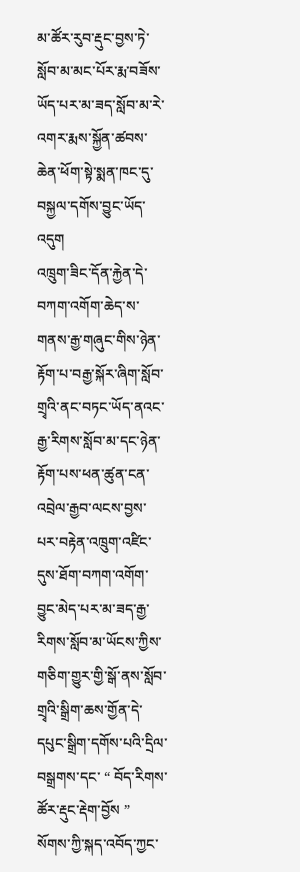མ་ཚོར་རུབ་རྡུང་བྱས་ཏེ་སློབ་མ་མང་པོར་རྨ་བཟོས་ཡོད་པར་མ་ཟད་སློབ་མ་རེ་འགར་རྨས་སྐྱོན་ཚབས་ཆེན་ཕོག་སྟེ་སྨན་ཁང་དུ་བསྐྱལ་དགོས་བྱུང་ཡོད་འདུག
འཁྲུག་ཟིང་དོན་རྐྱེན་དེ་བཀག་འགོག་ཆེད་ས་གནས་རྒྱ་གཞུང་གིས་ཉེན་རྟོག་པ་བརྒྱ་སྐོར་ཞིག་སློབ་གྲྭའི་ནང་བཏང་ཡོད་ནའང་རྒྱ་རིགས་སློབ་མ་དང་ཉེན་རྟོག་པས་ཕན་ཚུན་ངན་འབྲེལ་རྒྱབ་ལངས་བྱས་པར་བརྟེན་འཁྲུག་འཛིང་དུས་ཐོག་བཀག་འགོག་བྱུང་མེད་པར་མ་ཟད་རྒྱ་རིགས་སློབ་མ་ཡོངས་ཀྱིས་གཅིག་གྱུར་གྱི་སྒོ་ནས་སློབ་གྲྭའི་སྒྲིག་ཆས་གྱོན་དེ་དཔུང་སྒྲིག་དགོས་པའི་དྲིལ་བསྒྲགས་དང་ “ བོད་རིགས་ཚོར་རྡུང་རྡེག་བྱོས ” སོགས་ཀྱི་སྐད་འབོད་ཀྱང་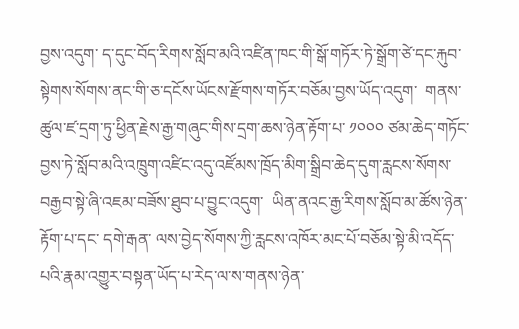བྱས་འདུག་ ད་དུང་བོད་རིགས་སློབ་མའི་འཛིན་ཁང་གི་སྒོ་གཏོར་ཏེ་སྒྲོག་ཙེ་དང་རྐུབ་སྟེགས་སོགས་ནང་གི་ཅ་དངོས་ཡོངས་རྫོགས་གཏོར་བཅོམ་བྱས་ཡོད་འདུག་  གནས་ཚུལ་ཛ་དྲག་ཏུ་ཕྱིན་རྗེས་རྒྱ་གཞུང་གིས་དྲག་ཆས་ཉེན་རྟོག་པ་ ༡༠༠༠ ཙམ་ཆེད་གཏོང་བྱས་ཏེ་སློབ་མའི་འཁྲུག་འཛིང་འདུ་འཛོམས་ཁྲོད་མིག་སྒྲིབ་ཆེད་དུག་རླངས་སོགས་བརྒྱབ་སྟེ་ཞི་འཇམ་བཟོས་ཐུབ་པ་བྱུང་འདུག་  ཡིན་ནའང་རྒྱ་རིགས་སློབ་མ་ཚོས་ཉེན་རྟོག་པ་དང་ དགེ་རྒན་ ལས་བྱེད་སོགས་ཀྱི་རླངས་འཁོར་མང་པོ་བཅོམ་སྟེ་མི་འདོད་པའི་རྣམ་འགྱུར་བསྟན་ཡོད་པ་རེད་ལ་ས་གནས་ཉེན་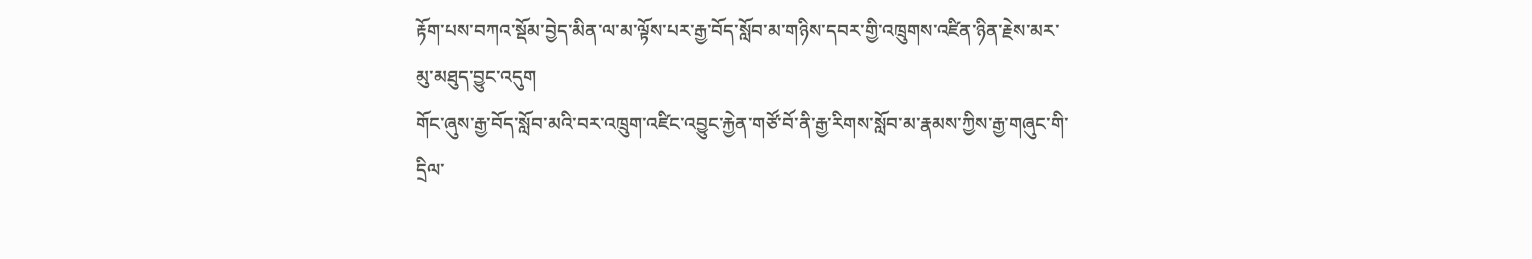རྟོག་པས་བཀའ་སྡོམ་བྱེད་མིན་ལ་མ་ལྟོས་པར་རྒྱ་བོད་སློབ་མ་གཉིས་དབར་གྱི་འཁྲུགས་འཛིན་ཉིན་རྗེས་མར་མུ་མཐུད་བྱུང་འདུག
གོང་ཞུས་རྒྱ་བོད་སློབ་མའི་བར་འཁྲུག་འཛིང་འབྱུང་རྐྱེན་གཙོ་བོ་ནི་རྒྱ་རིགས་སློབ་མ་རྣམས་ཀྱིས་རྒྱ་གཞུང་གི་དྲིལ་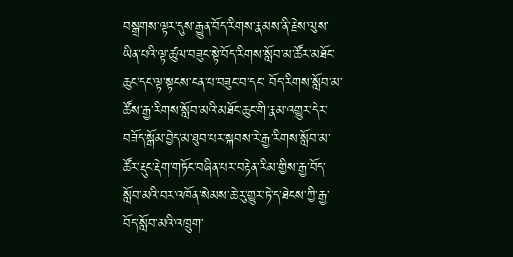བསྒྲགས་ལྟར་དུས་རྒྱུན་བོད་རིགས་རྣམས་ནི་རྗེས་ལུས་ཡིན་པའི་ལྟ་ཚུལ་བཟུང་སྟེ་བོད་རིགས་སློབ་མ་ཚོར་མཐོང་ཆུང་དང་ལྟ་སྟངས་ངན་པ་བཟུང་བ་དང་ བོད་རིགས་སློབ་མ་ཚོས་རྒྱ་རིགས་སློབ་མའི་མཐོང་ཆུང་གི་རྣམ་འགྱུར་དེར་བཟོད་སྒོམ་བྱེད་མ་ཐུབ་པར་སྐབས་རེ་རྒྱ་རིགས་སློབ་མ་ཚོར་རྡུང་རྡེག་གཏོང་བཞིན་པར་བརྟེན་རིམ་གྱིས་རྒྱ་བོད་སློབ་མའི་བར་འཁོན་སེམས་ཆེ་རུ་གྱུར་ཏེ་ད་ཐེངས་ཀྱི་རྒྱ་བོད་སློབ་མའི་འཁྲུག་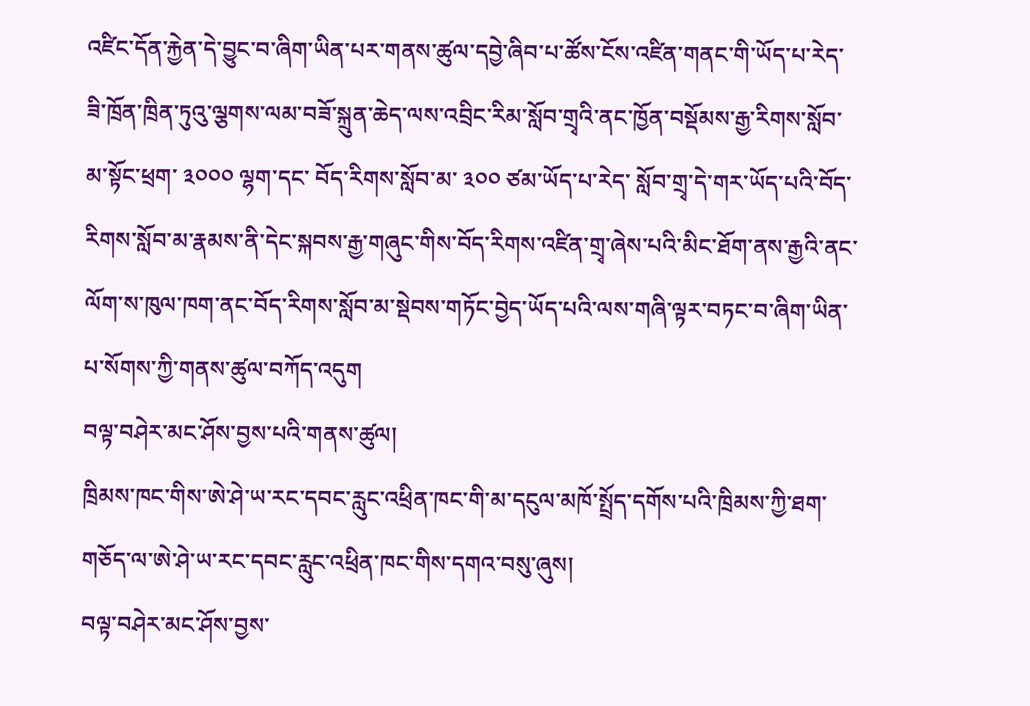འཛིང་དོན་རྐྱེན་དེ་བྱུང་བ་ཞིག་ཡིན་པར་གནས་ཚུལ་དབྱེ་ཞིབ་པ་ཚོས་ངོས་འཛིན་གནང་གི་ཡོད་པ་རེད་ ཟི་ཁྲོན་ཁྲིན་ཏུའུ་ལྕགས་ལམ་བཟོ་སྐྲུན་ཆེད་ལས་འབྲིང་རིམ་སློབ་གྲྭའི་ནང་ཁྱོན་བསྡོམས་རྒྱ་རིགས་སློབ་མ་སྟོང་ཕྲག་ ༣༠༠༠ ལྷག་དང་ བོད་རིགས་སློབ་མ་ ༣༠༠ ཙམ་ཡོད་པ་རེད་ སློབ་གྲྭ་དེ་གར་ཡོད་པའི་བོད་རིགས་སློབ་མ་རྣམས་ནི་དེང་སྐབས་རྒྱ་གཞུང་གིས་བོད་རིགས་འཛིན་གྲྭ་ཞེས་པའི་མིང་ཐོག་ནས་རྒྱའི་ནང་ལོག་ས་ཁུལ་ཁག་ནང་བོད་རིགས་སློབ་མ་སྡེབས་གཏོང་བྱེད་ཡོད་པའི་ལས་གཞི་ལྟར་བཏང་བ་ཞིག་ཡིན་པ་སོགས་ཀྱི་གནས་ཚུལ་བཀོད་འདུག
བལྟ་བཤེར་མང་ཤོས་བྱས་པའི་གནས་ཚུལ།
ཁྲིམས་ཁང་གིས་ཨེ་ཤེ་ཡ་རང་དབང་རླུང་འཕྲིན་ཁང་གི་མ་དངུལ་མཁོ་སྤྲོད་དགོས་པའི་ཁྲིམས་ཀྱི་ཐག་གཅོད་ལ་ཨེ་ཤེ་ཡ་རང་དབང་རླུང་འཕྲིན་ཁང་གིས་དགའ་བསུ་ཞུས།
བལྟ་བཤེར་མང་ཤོས་བྱས་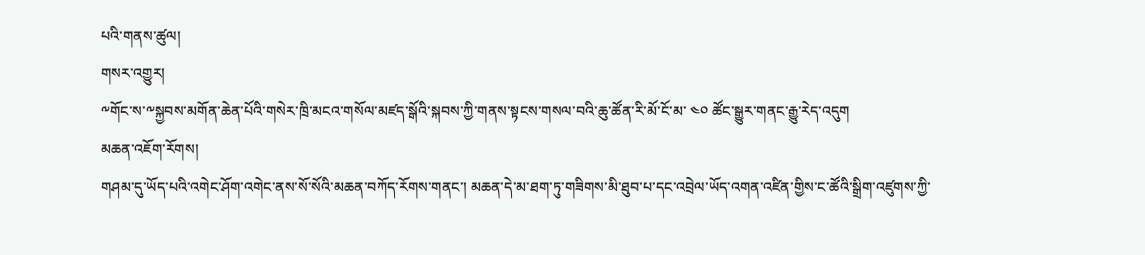པའི་གནས་ཚུལ།
གསར་འགྱུར།
༸གོང་ས་༸སྐྱབས་མགོན་ཆེན་པོའི་གསེར་ཁྲི་མངའ་གསོལ་མཛད་སྒོའི་སྐབས་ཀྱི་གནས་སྟངས་གསལ་བའི་ཆུ་ཚོན་རི་མོ་ངོ་མ་ ༤༠ ཚོང་སྒྱུར་གནང་རྒྱུ་རེད་འདུག
མཆན་འཇོག་རོགས།
གཤམ་དུ་ཡོད་པའི་འགེང་ཤོག་འགེང་ནས་སོ་སོའི་མཆན་བཀོད་རོགས་གནང་། མཆན་དེ་མ་ཐག་ཏུ་གཟིགས་མི་ཐུབ་པ་དང་འབྲེལ་ཡོད་འགན་འཛིན་གྱིས་ང་ཚོའི་སྒྲིག་འཛུགས་ཀྱི་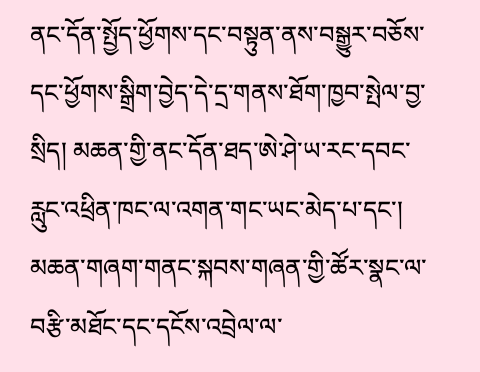ནང་དོན་སྤྱོད་ཕྱོགས་དང་བསྟུན་ནས་བསྒྱུར་བཅོས་དང་ཕྱོགས་སྒྲིག་བྱེད་དེ་དྲ་གནས་ཐོག་ཁྱབ་སྤེལ་བྱ་སྲིད། མཆན་གྱི་ནང་དོན་ཐད་ཨེ་ཤེ་ཡ་རང་དབང་རླུང་འཕྲིན་ཁང་ལ་འགན་གང་ཡང་མེད་པ་དང་། མཆན་གཞག་གནང་སྐབས་གཞན་གྱི་ཚོར་སྣང་ལ་བརྩི་མཐོང་དང་དངོས་འབྲེལ་ལ་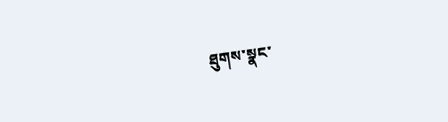ཐུགས་སྣང་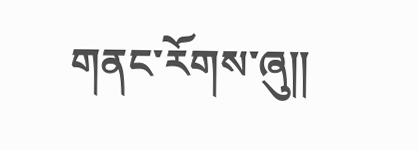གནང་རོགས་ཞུ༎